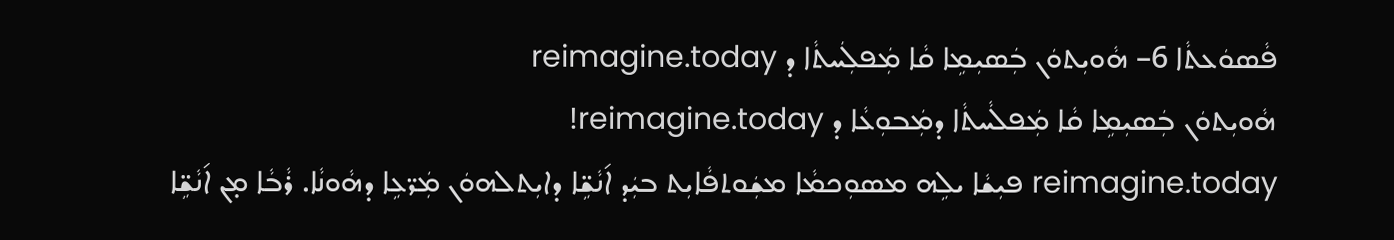ܦܵܣܘܿܥܬܵܐ 6– ܗܵܘܝܼܬܘܿܢ ܒܲܣܝܼܡܹܐ ܩܵܐ ܡܲܦܠܲܚܬܵܐ ܕ reimagine.today
ܗܵܘܝܼܬܘܿܢ ܒܲܣܝܼܡܹܐ ܩܵܐ ܡܲܦܠܵܚܬܵܐ ܕܡܲܒܘܼܥܵܐ ܕ reimagine.today!
reimagine.today ܦܝܼܫܵܐ ܝܠܹܗ ܡܣܘܼܟܡܵܐ ܡܫܲܘܬܦܵܐܝܼܬ ܒܝܲܕ ܐ݇ܢܵܫܹ̈ܐ ܕܐܝܼܬܠܗܘܿܢ ܡܲܪ̈ܥܹܐ ܕܗܵܘܢܵܐ. ܪܵܒܵܐ ܡ̣ܢ ܐ݇ܢܵܫܹ̈ܐ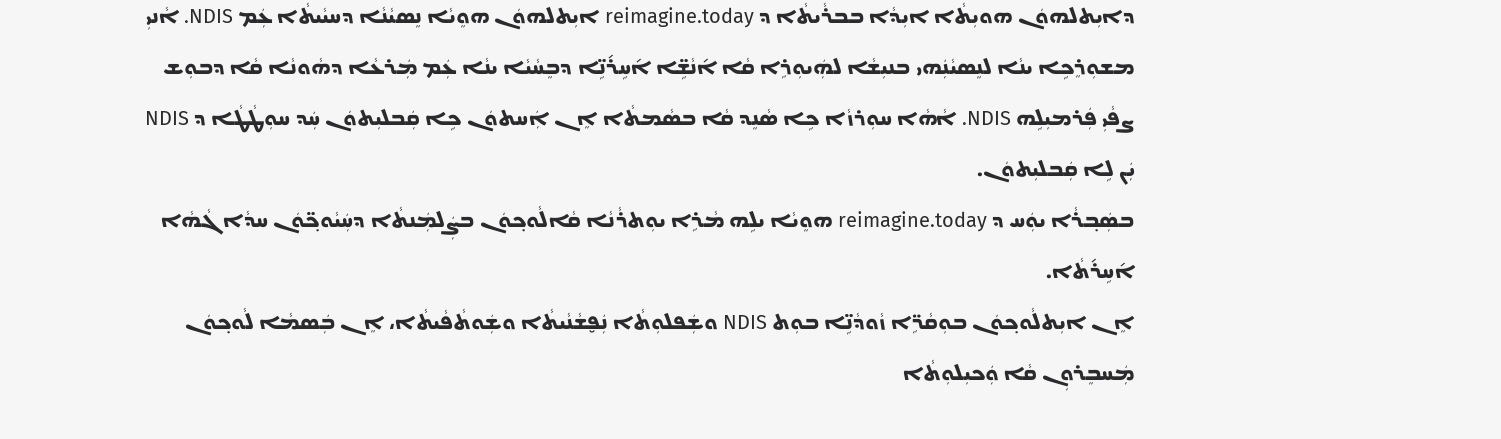ܕܐܝܼܬܠܗܘܿܢ ܗܘܝܼܬܵܐ ܐܝܼܕܵܐ ܒܒܪܵܝܬܵܐ ܕ reimagine.today ܐܝܼܬܠܗܘܿܢ ܗܘܸܝܵܐ ܢܸܣܝܵܢܵܐ ܕܚܝܵܝܬܵܐ ܥܲܡ NDIS. ܐܵܢܝܼ ܡܫܘܼܪܸܟܹܐ ܝܢܵܐ ܠܢܸܣܝܵܢܲܗܝ ܒܢܝܼܫܵܐ ܠܗܲܝܘܼܪܹܐ ܩܵܐ ܐ݇ܢܵܫܹ̈ܐ ܐ݇ܚܹܪ݇ܢܹ̈ܐ ܕܒܸܚܵܝܵܐ ܝܢܵܐ ܥܲܡ ܡܲܪܥܵܐ ܕܗܵܘܢܵܐ ܩܵܐ ܕܒܘܼܫ ܨܦܵܝܼ ܦܲܪܡܝܼܠܹܗ NDIS. ܐܵܗܵܐ ܚܘܼܪܙܵܐ ܟܹܐ ܣܵܢܸܕ ܩܵܐ ܒܣܵܡܬܵܐ ܐܸܢ ܐܲܚܬܘܿܢ ܟܹܐ ܩܲܒܠܝܼܬܘܿܢ ܚܲܕ ܚܘܼܛܵܛܵܐ ܕ NDIS ܝܲܢ ܠܹܐ ܩܲܒܠܝܼܬܘܿܢ.
ܒܣܲܒ݂ܪܵܐ ܝܘܲܚ ܕ reimagine.today ܗܘܸܝܵܐ ܝܠܹܗ ܡܵܪܹܐ ܝܘܼܬܪܵܢܵܐ ܩܵܐܠܵܘܟ݂ܘܿܢ ܒܨܲܠܡܲܢܬܵܐ ܕܚܲܝܵܘܟ݂̈ܘܿܢ ܚܕܵܐ ܓܵܗܵܐ ܐ݇ܚܹܪ݇ܬܵܐ.
ܐܸܢ ܐܝܼܬܠܵܘܟ݂ܘܿܢ ܒܘܼܩܵܪܹ̈ܐ ܙܵܘܕܵܢܹ̈ܐ ܒܘܼܬ NDIS ܘܫܲܦܠܘܼܬܵܐ ܢܲܦ̮ܫܵܢܵܝܬܵܐ ܘܫܲܘܬܵܦܵܝܬܵܐ، ܐܸܢ ܒܲܣܡܵܐ ܠܵܘܟ݂ܘܿܢ ܡܲܚܒܸܪܘܼܢ ܩܵܐ ܘܲܟܝܼܠܘܼܬܵܐ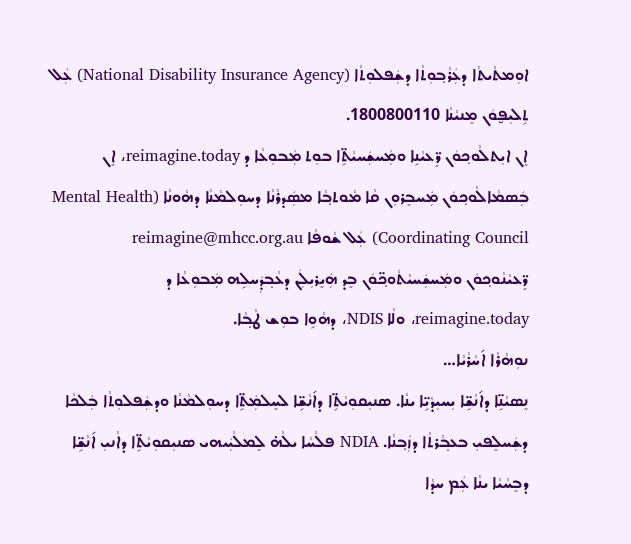ܐܘܼܡܬܵܝܬܵܐ ܕܥܲܪܵܒ݂ܘܼܬܵܐ ܕܫܲܦܠܘܼܬܵܐ (National Disability Insurance Agency) ܥܲܠ ܬܹܠܝܼܦ̮ܘܿܢ ܡܸܢܝܵܢܵܐ 1800800110.
ܐܸܢ ܐܝܼܬܠܵܘܟ݂ܘܿܢ ܪܸ̈ܥܝܵܢܹܐ ܘܡܲܚܫܲܚܝܵܬܹ̈ܐ ܒܘܼܬ ܡܲܒܘܼܥܵܐ ܕ reimagine.today، ܐܸܢ ܒܲܣܡܵܐܠܵܘܟ݂ܘܿܢ ܡܲܚܒܸܪܘܼܢ ܩܵܐ ܡܵܘܬܒ݂ܵܐ ܡܣܲܕܪܵܢܵܐ ܕܚܘܼܠܡܵܢܵܐ ܕܗܵܘܢܵܐ (Mental Health Coordinating Council) ܥܲܠ ܫܵܘܦܵܐ reimagine@mhcc.org.au
ܪܸ̈ܥܝܵܢܵܘܟ݂ܘܿܢ ܘܡܲܚܫܲܚܝܵܬܵܘܟ݂̈ܘܿܢ ܒܸܕ ܗܲܝܸܪܝܼܠܲܢ ܕܥܵܒ݂ܕܲܚܠܹܗ ܡܲܒܘܼܥܵܐ ܕ reimagine.today، ܘܠܵܐ NDIS، ܕܗܵܘܹܐ ܒܘܼܫ ܛܵܒ݂ܵܐ.
ܢܘܼܗܵܪܵܐ ܐ݇ܚܵܪܵܝܵܐ…
ܢܸܣܝܵܢܹ̈ܐ ܕܐ݇ܢܵܫܹ̈ܐ ܝܼܚܝܼܕܵܝܹ̈ܐ ܝܢܵܐ. ܣܢܝܼܩܘܼܝܵܬܹ̈ܐ ܕܐ݇ܢܵܫܹ̈ܐ ܠܚܸܠܡܲܬܹ̈ܐ ܕܚܘܼܠܡܵܢܵܐ ܘܕܫܲܦܠܘܼܬܵܐ ܒܲܠܟܵܐ ܕܫܲܚܠܸܦܝܼ ܒܥܒ݂ܵܪܬܵܐ ܕܙܲܒ݂ܢܵܐ. NDIA ܦܠܵܚܵܐ ܝܠܵܗ̇ ܠܸܡܠܵܝܲܝܗܝ ܣܢܝܼܩܘܼܝܵܬܹ̈ܐ ܕܐܵܢܝܼ ܐ݇ܢܵܫܹ̈ܐ ܕܒܸܚܵܝܵܐ ܝܢܵܐ ܥܲܡ ܚܕܵܐ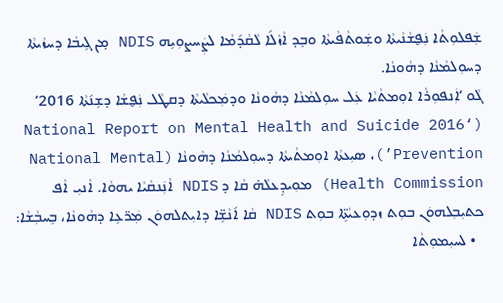ܫܲܦܠܘܼܬܵܐ ܢܲܦ̮ܫܵܢܵܝܬܵܐ ܘܫܲܘܬܵܦܵܝܬܵܐ ܘܒܸܕ ܐܵܙܵܠ݇ܐ ܠܵܩܵܕ݇ܡܵܐ ܠܨܲܚܨܘܼܝܹܗ NDIS ܡ̣ܢ ܓܹܝܒܵܐ ܕܚܙܵܝܬܵܐ ܕܚܘܼܠܡܵܢܵܐ ܕܗܵܘܢܵܐ.
ܓܵܘ ‘ܐܲܢܦܘܼܪܵܐ ܐܘܼܡܬܵܝܵܐ ܥܲܠ ܚܘܼܠܡܵܢܵܐ ܕܗܵܘܢܵܐ ܘܕܡܲܟܠܵܝܬܵܐ ܕܩܛܵܠ ܢܲܦ̮ܫܵܐ ܕܫܹܢ݇ܬܵܐ 2016’ (‘2016 National Report on Mental Health and Suicide Prevention’)، ܣܝܼܥܬܵܐ ܐܘܼܡܬܵܝܬܵܐ ܕܚܘܼܠܡܵܢܵܐ ܕܗܵܘܢܵܐ (National Mental Health Commission) ܡܘܼܝܕܹܥܠܵܗ̇ ܩܵܐ ܕ NDIS ܐܵܢܲܢܩܵܝܵܐ ܝܗܘܵܐ. ܐܵܢܝܼ ܐܵܦ ܟܬܝܼܒ݂ܠܗܘܿܢ ܒܘܼܬ ܙܕܘܼܥܝܵܬܹ̈ܐ ܒܘܼܬ NDIS ܩܵܐ ܐ݇ܢܵܫܹ̈ܐ ܕܐܝܼܬܠܗܘܿܢ ܡܲܪ̈ܥܹܐ ܕܗܵܘܢܵܐ، ܒܸܚܒ݂ܵܫܵܐ:
  • ܠܚܝܼܡܘܼܬܵܐ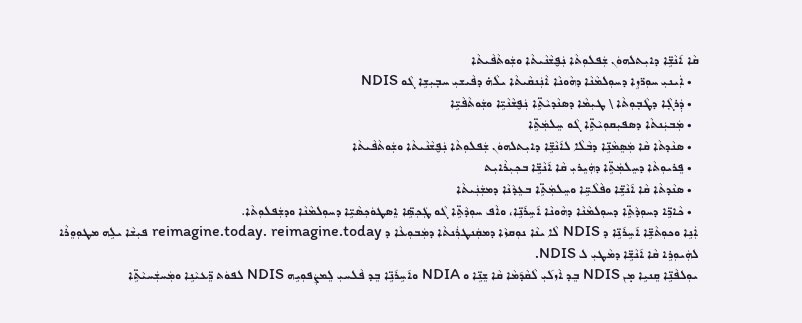ܩܵܐ ܐ݇ܢܵܫܹ̈ܐ ܕܐܝܼܬܠܗܘܿܢ ܫܲܦܠܘܼܬܵܐ ܢܲܦ̮ܫܵܢܵܝܬܵܐ ܘܫܲܘܬܵܦܵܝܬܵܐ
  • ܐܲܝܢܝܼ ܚܘܼܪ̈ܙܹܐ ܕܚܘܼܠܡܵܢܵܐ ܕܗܵܘܢܵܐ ܐܵܢܲܢܩܵܝܬܵܐ ܝܠܵܗ̇ ܕܦܵܝܫܝܼ ܚܒ݂ܝܼܫܹܐ ܓܵܘ NDIS
  • ܕܲܪܓ݂ܵܐ ܕܛܵܒ݂ܘܼܬܵܐ \ ܛܝܼܡܵܐ ܕܣܢܵܕܝܵܬܹ̈ܐ ܢܲܦ̮ܫܵܢܵܝܹ̈ܐ ܘܫܲܘܬܵܦܵܝܹ̈ܐ
  • ܡܲܒܝܲܢܬܵܐ ܕܣܦܝܼܩܘܼܝܵܬܹ̈ܐ ܓܵܘ ܚܸܠܡܲܬܹ̈ܐ
  • ܣܢܵܕܬܵܐ ܩܵܐ ܡܲܣܸܡܵܢܹ̈ܐ ܕܒܵܠܵܐ ܠܐ݇ܢܵܫܹ̈ܐ ܕܐܝܼܬܠܗܘܿܢ ܫܲܦܠܘܼܬܵܐ ܢܲܦ̮ܫܵܢܵܝܬܵܐ ܘܫܲܘܬܵܦܵܝܬܵܐ
  • ܦܸܪܝܘܼܬܵܐ ܕܚܸܠܡܲܬܹ̈ܐ ܕܗܲܝܸܪܝܼ ܩܵܐ ܐ݇ܢܵܫܹ̈ܐ ܒܟ݂ܝܼܪܵܐܝܼܬ
  • ܣܢܵܕܬܵܐ ܩܵܐ ܐ݇ܢܵܫܹ̈ܐ ܘܦܵܠܵܚܹ̈ܐ ܘܚܸܠܡܲܬܹ̈ܐ ܒܥܸܕܵܢܵܐ ܕܡܫܲܢܲܝܬܵܐ
  • ܟܵܐܪܹ̈ܐ ܕܚܘܼܕܵܬܹ̈ܐ ܕܚܘܼܠܡܵܢܵܐ ܕܗܵܘܢܵܐ ܐ݇ܚܹܪ݇ܢܹ̈ܐ، ܘܐܵܦ ܚܘܼܕܵܬܹ̈ܐ ܓܵܘ ܛܲܟ݂ܣܹ̈ܐ ܐܸܣܛܘܿܟ݂ܣܵܝܹ̈ܐ ܕܚܘܼܠܡܵܢܵܐ ܘܕܫܲܦܠܘܼܬܵܐ.
ܐܲܢܹܐ ܘܟܘܼܬܵܫܹ̈ܐ ܐ݇ܚܹܪ݇ܢܹ̈ܐ ܕ NDIS ܠܵܐ ܝܢܵܐ ܢܘܼܩܙܵܐ ܕܡܩܲܢܛܪܲܢܬܵܐ ܕܡܲܒܘܼܥܵܐ ܕ reimagine.today. reimagine.today ܦܝܼܫܵܐ ܝܠܹܗ ܡܛܘܼܘܸܪܵܐ ܠܗܲܝܘܼܪܹܐ ܩܵܐ ܐ݇ܢܵܫܹ̈ܐ ܕܡܵܛܝܼ ܠ NDIS.
ܝܘܼܠܦܵܢܹ̈ܐ ܩܸܢܝܹܐ ܡ̣ܢ NDIS ܒܸܕ ܐܵܙܠ݇ܝܼ ܠܵܩܵܕ݇ܡܵܐ ܩܵܐ ܫܸܢܹ̈ܐ ܘ NDIA ܘܐ݇ܚܹܪ݇ܢܹ̈ܐ ܒܸܕ ܦܵܠܚܝܼ ܠܸܡܨܲܦܘܼܝܹܗ NDIS ܠܦܘܿܬ ܪܸ̈ܥܝܵܢܹܐ ܘܡܲܚܫܲܚܝܵܬܹ̈ܐ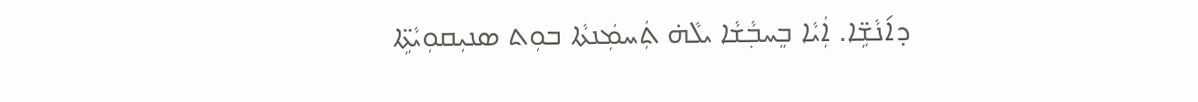ܕܐ݇ܢܵܫܹ̈ܐ. ܐܲܝܵܐ ܒܸܚܒ݂ܵܫܵܐ ܝܠܵܗ̇ ܬܲܚܡܲܢܬܵܐ ܒܘܼܬ ܣܢܝܼܩܘܼܝܵܬܹ̈ܐ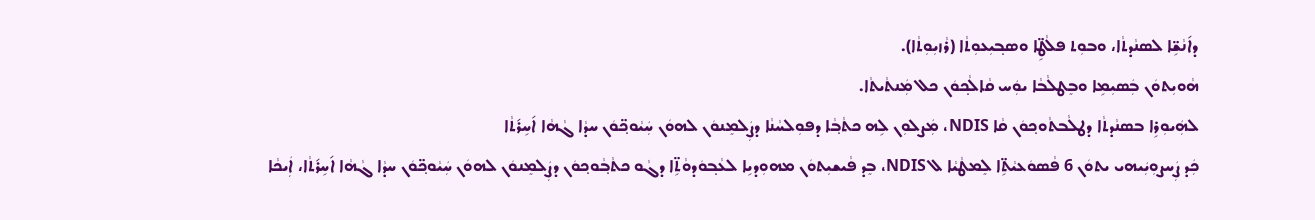ܕܐ݇ܢܵܫܹ̈ܐ ܠܣܢܵܕܬܵܐ، ܘܒܘܼܬ ܦܠܵܛܹ̈ܐ ܘܣܒ݂ܝܼܥܘܼܬܵܐ (ܪܵܙܝܼܘܼܬܵܐ).
ܗܵܘܝܼܬܘܿܢ ܒܲܣܝܼܡܹܐ ܘܒܸܛܠܵܒܵܐ ܝܘܲܚ ܩܵܐܠܵܟ݂ܘܿܢ ܟܠ ܡܲܢܬܵܝܬܵܐ.
ܠܗܲܝܘܼܪܹܐ ܒܣܢܵܕܬܵܐ ܕܛܠܵܒܬܵܘܟ݂ܘܿܢ ܩܵܐ NDIS، ܡܲܨܠܘܼܢ ܠܹܗ ܟܬܵܒ݂ܵܐ ܕܦܘܼܠܚܵܢܵܐ ܕܨܲܠܡܸܢܘܿܢ ܠܗܘܿܢ ܚܲܝܵܘܟ݂̈ܘܿܢ ܚܕܵܐ ܓܵܗܵܐ ܐ݇ܚܹܪ݇ܬܵܐ
ܟܲܕ ܨܲܚܨܘܼܝܲܝܗܝ ܝܬܘܿܢ 6 ܦܵܣܘܿܥܝܵܬܹ̈ܐ ܠܸܡܛܵܝܵܐ ܠ NDIS، ܒܸܕ ܦܵܝܫܝܼܬܘܿܢ ܡܗܘܼܕܝܹܐ ܠܥܵܒ݂ܘܿܕܘܵܬܹ̈ܐ ܕܓܵܘ ܟܬܵܒ݂ܵܘܟ݂ܘܿܢ ܕܨܲܠܡܸܢܘܿܢ ܠܗܘܿܢ ܚܲܝܵܘܟ݂̈ܘܿܢ ܚܕܵܐ ܓܵܗܵܐ ܐ݇ܚܹܪ݇ܬܵܐ، ܐܲܝܟܵܐ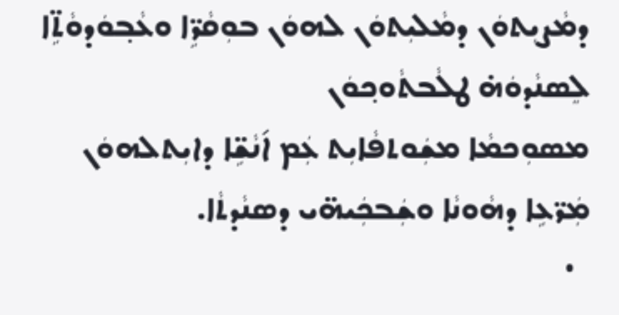ܕܡܵܨܝܼܬܘܿܢ ܕܡܵܠܝܼܬܘܿܢ ܠܗܘܿܢ ܒܘܼܩܵܪܹ̈ܐ ܘܥܵܒ݂ܘܿܕܘܵܬܹ̈ܐ ܠܸܣܢܵܕܘܿܗ̇ ܛܠܵܒܬܵܘܟ݂ܘܿܢ
ܡܣܘܼܟܡܵܐ ܡܫܲܘܬܦܵܐܝܼܬ ܥܲܡ ܐ݇ܢܵܫܹ̈ܐ ܕܐܝܼܬܠܗܘܿܢ ܡܲܪ̈ܥܹܐ ܕܗܵܘܢܵܐ ܘܫܲܒܟܲܝܗ̈ܝ ܕܣܢܵܕܬܵܐ.
  •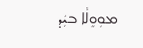ܡܘܼܘܸܠܵܐ ܒܝܲܕ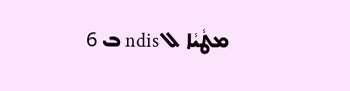ܡܛܵܝܵܐ ܠ ndis ܒ 6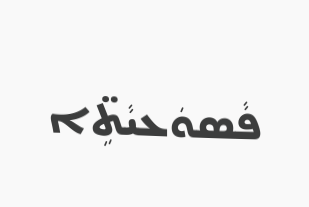ܦܵܣܘܿܥܝܵܬܹ̈ܐ